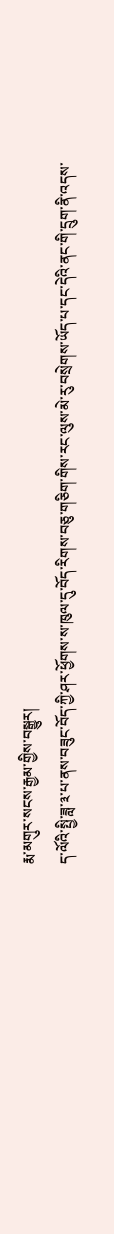རྨ་མགུར་སངས་རྒྱམ་གྱིས་བསྒྱུར།
ད་ལོའི་སྤྱི་ཟླ་༣་པ་ནས་བཟུང་བོད་ཀྱི་ཤར་ཕྱོགས་ས་ཁུལ་དུ་བོད་རིགས་བཅུ་གཅིག་གིས་རང་ལུས་མེ་རུ་བསྲེགས་ཡོད་པ་དང་དེའི་ནང་གི་དྲུག་ནི་འདས་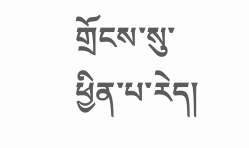གྲོངས་སུ་ཕྱིན་པ་རེད།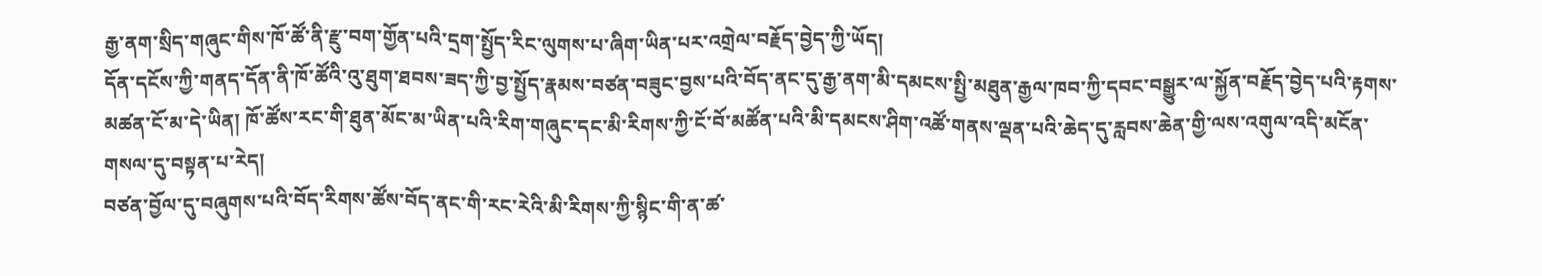རྒྱ་ནག་སྲིད་གཞུང་གིས་ཁོ་ཚོ་ནི་རྫུ་བག་གྱོན་པའི་དྲག་སྤྱོད་རིང་ལུགས་པ་ཞིག་ཡིན་པར་འགྲེལ་བརྗོད་བྱེད་ཀྱི་ཡོད།
དོན་དངོས་ཀྱི་གནད་དོན་ནི་ཁོ་ཚོའི་འུ་ཐུག་ཐབས་ཟད་ཀྱི་བྱ་སྤྱོད་རྣམས་བཙན་བཟུང་བྱས་པའི་བོད་ནང་དུ་རྒྱ་ནག་མི་དམངས་སྤྱི་མཐུན་རྒྱལ་ཁབ་ཀྱི་དབང་བསྒྱུར་ལ་སྐྱོན་བརྗོད་བྱེད་པའི་རྟགས་མཚན་ངོ་མ་དེ་ཡིན། ཁོ་ཚོས་རང་གི་ཐུན་མོང་མ་ཡིན་པའི་རིག་གཞུང་དང་མི་རིགས་ཀྱི་ངོ་བོ་མཚོན་པའི་མི་དམངས་ཤིག་འཚོ་གནས་ལྡན་པའི་ཆེད་དུ་རླབས་ཆེན་གྱི་ལས་འགུལ་འདི་མངོན་གསལ་དུ་བསྟན་པ་རེད།
བཙན་བྱོལ་དུ་བཞུགས་པའི་བོད་རིགས་ཚོས་བོད་ནང་གི་རང་རེའི་མི་རིགས་ཀྱི་སྙིང་གི་ན་ཚ་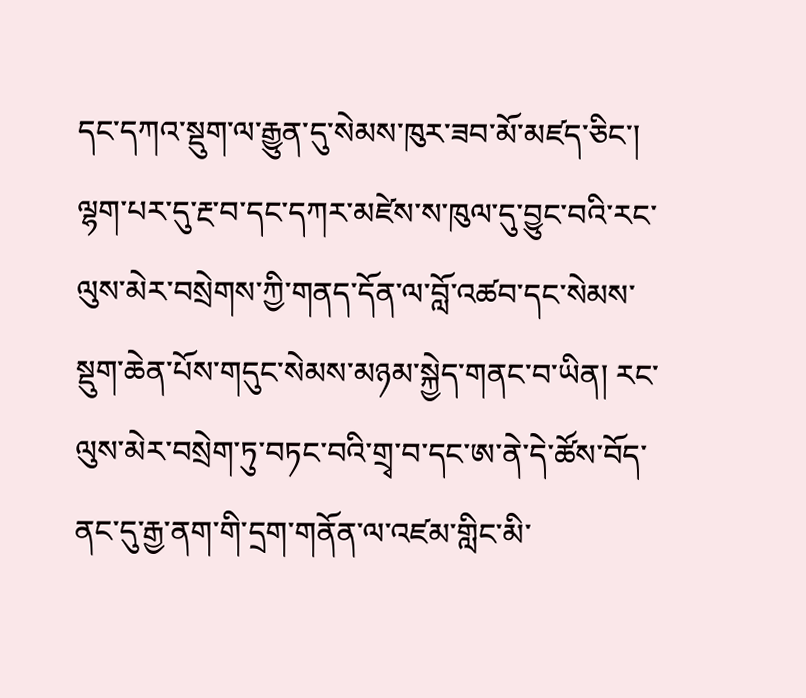དང་དཀའ་སྡུག་ལ་རྒྱུན་དུ་སེམས་ཁུར་ཟབ་མོ་མཛད་ཅིང་། ལྷག་པར་དུ་རྔ་བ་དང་དཀར་མཛེས་ས་ཁུལ་དུ་བྱུང་བའི་རང་ལུས་མེར་བསྲེགས་ཀྱི་གནད་དོན་ལ་བློ་འཚབ་དང་སེམས་སྡུག་ཆེན་པོས་གདུང་སེམས་མཉམ་སྐྱེད་གནང་བ་ཡིན། རང་ལུས་མེར་བསྲེག་ཏུ་བཏང་བའི་གྲྭ་བ་དང་ཨ་ནེ་དེ་ཚོས་བོད་ནང་དུ་རྒྱ་ནག་གི་དྲག་གནོན་ལ་འཛམ་གླིང་མི་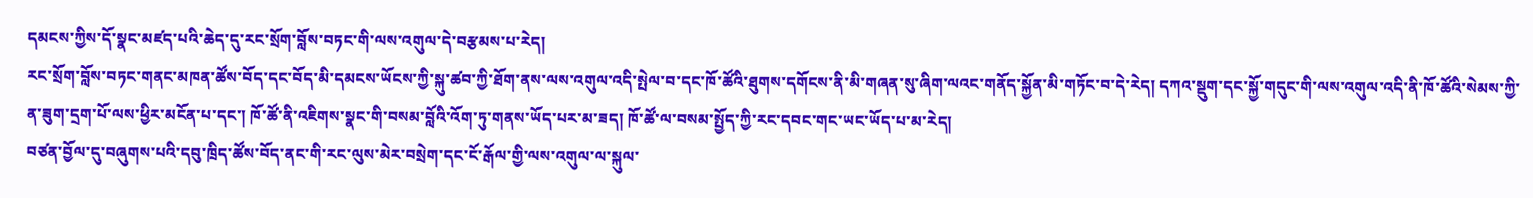དམངས་ཀྱིས་དོ་སྣང་མཛད་པའི་ཆེད་དུ་རང་སྲོག་བློས་བཏང་གི་ལས་འགུལ་དེ་བརྩམས་པ་རེད།
རང་སྲོག་བློས་བཏང་གནང་མཁན་ཚོས་བོད་དང་བོད་མི་དམངས་ཡོངས་ཀྱི་སྐུ་ཚབ་ཀྱི་ཐོག་ནས་ལས་འགུལ་འདི་སྤེལ་བ་དང་ཁོ་ཚོའི་ཐུགས་དགོངས་ནི་མི་གཞན་སུ་ཞིག་ལའང་གནོད་སྐྱོན་མི་གཏོང་བ་དེ་རེད། དཀའ་སྡུག་དང་སྐྱོ་གདུང་གི་ལས་འགུལ་འདི་ནི་ཁོ་ཚོའི་སེམས་ཀྱི་ན་ཟུག་དྲག་པོ་ལས་ཕྱིར་མངོན་པ་དང་། ཁོ་ཚོ་ནི་འཇིགས་སྣང་གི་བསམ་བློའི་འོག་ཏུ་གནས་ཡོད་པར་མ་ཟད། ཁོ་ཚོ་ལ་བསམ་སྤྱོད་ཀྱི་རང་དབང་གང་ཡང་ཡོད་པ་མ་རེད།
བཙན་བྱོལ་དུ་བཞུགས་པའི་དབུ་ཁྲིད་ཚོས་བོད་ནང་གི་རང་ལུས་མེར་བསྲེག་དང་ངོ་རྒོལ་གྱི་ལས་འགུལ་ལ་སྐུལ་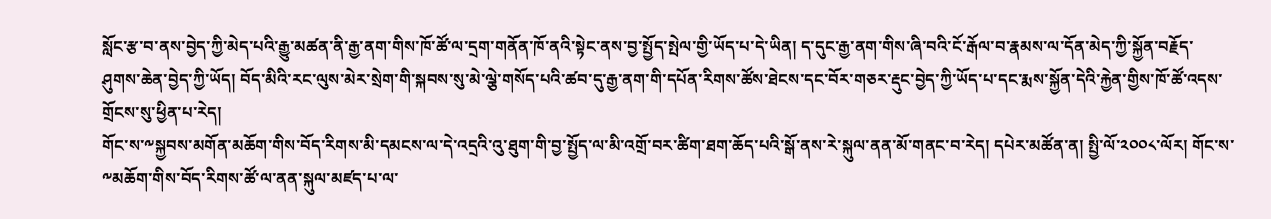སློང་རྩ་བ་ནས་བྱེད་ཀྱི་མེད་པའི་རྒྱུ་མཚན་ནི་རྒྱ་ནག་གིས་ཁོ་ཚོ་ལ་དྲག་གནོན་ཁོ་ནའི་སྟེང་ནས་བྱ་སྤྱོད་སྤེལ་གྱི་ཡོད་པ་དེ་ཡིན། ད་དུང་རྒྱ་ནག་གིས་ཞི་བའི་ངོ་རྒོལ་བ་རྣམས་ལ་དོན་མེད་ཀྱི་སྐྱོན་བརྗོད་ཤུགས་ཆེན་བྱེད་ཀྱི་ཡོད། བོད་མིའི་རང་ལུས་མེར་སྲེག་གི་སྐབས་སུ་མེ་ལྕེ་གསོད་པའི་ཚབ་དུ་རྒྱ་ནག་གི་དཔོན་རིགས་ཚོས་ཐེངས་དང་བོར་གཅར་རྡུང་བྱེད་ཀྱི་ཡོད་པ་དང་རྨས་སྐྱོན་དེའི་རྐྱེན་གྱིས་ཁོ་ཚོ་འདས་གྲོངས་སུ་ཕྱིན་པ་རེད།
གོང་ས་༸སྐྱབས་མགོན་མཆོག་གིས་བོད་རིགས་མི་དམངས་ལ་དེ་འདྲའི་འུ་ཐུག་གི་བྱ་སྤྱོད་ལ་མི་འགྲོ་བར་ཚིག་ཐག་ཆོད་པའི་སྒོ་ནས་རེ་སྐུལ་ནན་མོ་གནང་བ་རེད། དཔེར་མཚོན་ན། སྤྱི་ལོ་༢༠༠༨་ལོར། གོང་ས་༸མཆོག་གིས་བོད་རིགས་ཚོ་ལ་ནན་སྐུལ་མཛད་པ་ལ་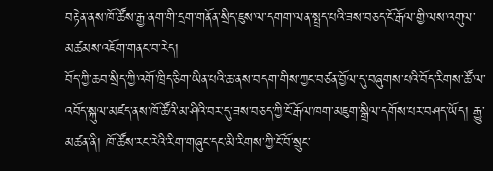བརྟེན་ནས་ཁོ་ཚོས་རྒྱ་ནག་གི་དྲག་གནོན་སྲིད་ཇུས་ལ་དགག་ལན་སྤྲད་པའི་ཟས་བཅད་ངོ་རྒོལ་གྱི་ལས་འགུལ་མཚམས་འཇོག་གནང་བ་རེད།
བོད་ཀྱི་ཆབ་སྲིད་ཀྱི་འགོ་ཁྲིད་ཅིག་ཡིན་པའི་ཆ་ནས་བདག་གིས་ཀྱང་བཙན་བྱོལ་དུ་བཞུགས་པའི་བོད་རིགས་ཚོ་ལ་འབོད་སྐུལ་མཛད་ནས་ཁོ་ཚོའི་མ་ཤིའི་བར་དུ་ཟས་བཅད་ཀྱི་ངོ་རྒོལ་ཁག་མཇུག་སྒྲིལ་དགོས་པར་བཤད་ཡོད། རྒྱུ་མཚན་ནི། ཁོ་ཚོས་རང་རེའི་རིག་གཞུང་དང་མི་རིགས་ཀྱི་ངོ་བོ་སྲུང་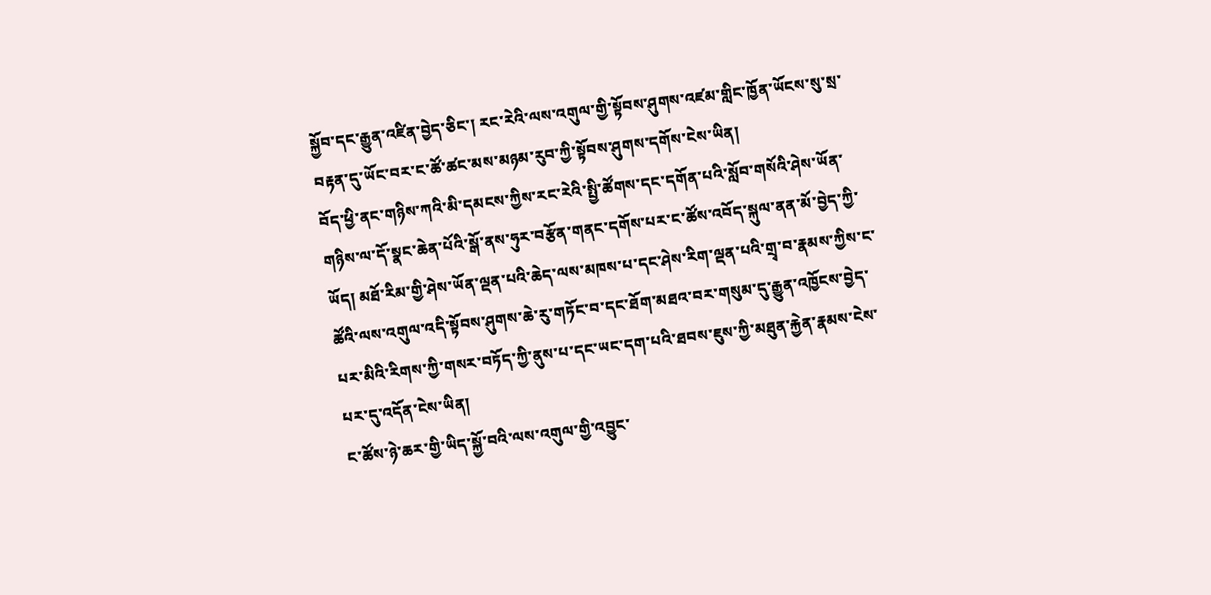སྐྱོབ་དང་རྒྱུན་འཛིན་བྱེད་ཅིང་། རང་རེའི་ལས་འགུལ་གྱི་སྟོབས་ཤུགས་འཛམ་གླིང་ཁྱོན་ཡོངས་སུ་སྲ་བརྟན་དུ་ཡོང་བར་ང་ཚོ་ཚང་མས་མཉམ་རུབ་ཀྱི་སྟོབས་ཤུགས་དགོས་ངེས་ཡིན།
བོད་ཕྱི་ནང་གཉིས་ཀའི་མི་དམངས་ཀྱིས་རང་རེའི་སྤྱི་ཚོགས་དང་དགོན་པའི་སློབ་གསོའི་ཤེས་ཡོན་གཉིས་ལ་དོ་སྣང་ཆེན་པོའི་སྒོ་ནས་ཧུར་བརྩོན་གནང་དགོས་པར་ང་ཚོས་འབོད་སྐུལ་ནན་མོ་བྱེད་ཀྱི་ཡོད། མཐོ་རིམ་གྱི་ཤེས་ཡོན་ལྡན་པའི་ཆེད་ལས་མཁས་པ་དང་ཤེས་རིག་ལྡན་པའི་གྲྭ་བ་རྣམས་ཀྱིས་ང་ཚོའི་ལས་འགུལ་འདི་སྟོབས་ཤུགས་ཆེ་རུ་གཏོང་བ་དང་ཐོག་མཐའ་བར་གསུམ་དུ་རྒྱུན་འཁྱོངས་བྱེད་པར་མིའི་རིགས་ཀྱི་གསར་བཏོད་ཀྱི་ནུས་པ་དང་ཡང་དག་པའི་ཐབས་ཇུས་ཀྱི་མཐུན་རྐྱེན་རྣམས་ངེས་པར་དུ་འདོན་ངེས་ཡིན།
ང་ཚོས་ཉེ་ཆར་གྱི་ཡིད་སྐྱོ་བའི་ལས་འགུལ་གྱི་འབྱུང་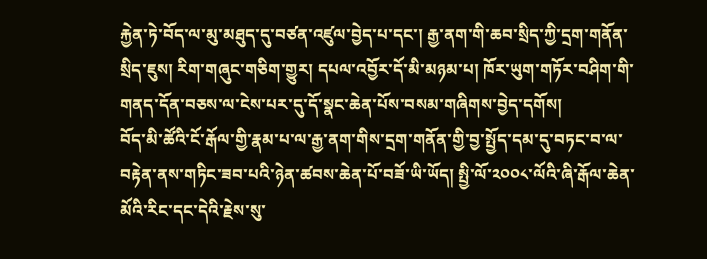རྐྱེན་ཏེ་བོད་ལ་མུ་མཐུད་དུ་བཙན་འཛུལ་བྱེད་པ་དང་། རྒྱ་ནག་གི་ཆབ་སྲིད་ཀྱི་དྲག་གནོན་སྲིད་ཇུས། རིག་གཞུང་གཅིག་གྱུར། དཔལ་འབྱོར་དོ་མི་མཉམ་པ། ཁོར་ཡུག་གཏོར་བཤིག་གི་གནད་དོན་བཅས་ལ་ངེས་པར་དུ་དོ་སྣང་ཆེན་པོས་བསམ་གཞིགས་བྱེད་དགོས།
བོད་མི་ཚོའི་ངོ་རྒོལ་གྱི་རྣམ་པ་ལ་རྒྱ་ནག་གིས་དྲག་གནོན་གྱི་བྱ་སྤྱོད་དམ་དུ་བཏང་བ་ལ་བརྟེན་ནས་གཏིང་ཟབ་པའི་ཉེན་ཚབས་ཆེན་པོ་བཟོ་ཡི་ཡོད། སྤྱི་ལོ་༢༠༠༨་ལོའི་ཞི་རྒོལ་ཆེན་མོའི་རིང་དང་དེའི་རྗེས་སུ་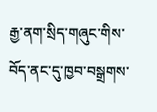རྒྱ་ནག་སྲིད་གཞུང་གིས་བོད་ནང་དུ་ཁྱབ་བསྒྲགས་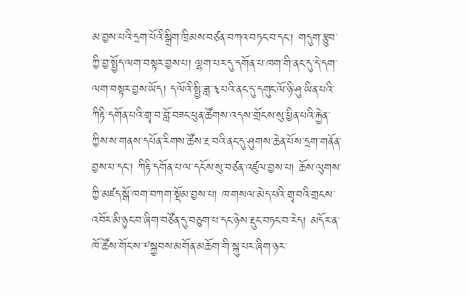མ་བྱས་པའི་དྲག་པོའི་སྒྲིག་ཁྲིམས་བཙན་བཀའ་བཏང་བ་དང་། གདུག་རྩུབ་ཀྱི་བྱ་སྤྱོད་ལག་བསྟར་བྱས་པ། ལྷག་པར་དུ་དགོན་པ་ཁག་གི་ནང་དུ་དེ་དག་ལག་བསྟར་བྱས་ཡོད། ད་ལོའི་སྤྱི་ཟླ་༣་པའི་ནང་དུ་དགུང་ལོ་ཉི་ཤུ་ཡིན་པའི་ཀིརྟི་དགོན་པའི་གྲྭ་བ་བློ་བཟང་ཕུན་ཚོགས་འདས་གྲོངས་སུ་ཕྱིན་པའི་རྐྱེན་ཀྱིས་ས་གནས་དཔོན་རིགས་ཚོས་རྔ་བའི་ནང་དུ་ཤུགས་ཆེན་པོས་དྲག་གནོན་བྱས་པ་དང་། ཀིརྟི་དགོན་པ་ལ་དངོས་སུ་བཙན་འཛུལ་བྱས་པ། ཆོས་ལུགས་ཀྱི་མཛད་སྒོ་ཁག་བཀག་སྡོམ་བྱས་པ། ཁ་གསལ་མེད་པའི་གྲྭ་བའི་གྲངས་འབོར་མི་ཉུང་བ་ཞིག་བཙོན་དུ་བཅུག་པ་དང་ཉེས་རྡུང་བཏང་བ་རེད། མདོར་ན་ཁོ་ཚོས་གོང་ས་༸སྐྱབས་མགོན་མཆོག་གི་སྐུ་པར་ཞིག་ཉར་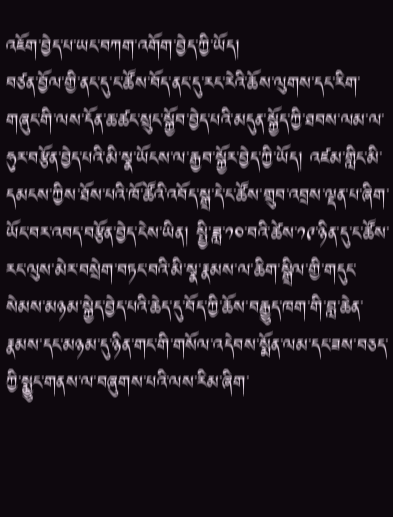འཇོག་བྱེད་པ་ཡང་བཀག་འགོག་བྱེད་ཀྱི་ཡོད།
བཙན་བྱོལ་གྱི་ནང་དུ་ང་ཚོས་བོད་ནང་དུ་རང་རེའི་ཆོས་ལུགས་དང་རིག་གཞུང་གི་ལས་དོན་ཆ་ཚང་སྲུང་སྐྱོབ་བྱེད་པའི་མདུན་སྐྱོད་ཀྱི་ཐབས་ལམ་ལ་ཧུར་བརྩོན་བྱེད་པའི་མི་སྣ་ཡོངས་ལ་རྒྱབ་སྐྱོར་བྱེད་ཀྱི་ཡོད། འཛམ་གླིང་མི་དམངས་ཀྱིས་ཐོས་པའི་ཁོ་ཚོའི་འབོད་སྒྲ་དེ་ང་ཚོས་གྲུབ་འབྲས་ལྡན་པ་ཞིག་ཡོང་བར་འབད་བརྩོན་བྱེད་ངེས་ཡིན། སྤྱི་ཟླ་༡༠་བའི་ཚེས་༡༩་ཉིན་དུ་ང་ཚོས་རང་ལུས་མེར་བསྲེག་བཏང་བའི་མི་སྣ་རྣམས་ལ་ཆིག་སྒྲིལ་གྱི་གདུང་སེམས་མཉམ་སྐྱེད་བྱེད་པའི་ཆེད་དུ་བོད་ཀྱི་ཆོས་བརྒྱུད་ཁག་གི་བླ་ཆེན་རྣམས་དང་མཉམ་དུ་ཉིན་གང་གི་གསོལ་འདེབས་སྨོན་ལམ་དང་ཟས་བཅད་ཀྱི་སྨྱུང་གནས་ལ་བཞུགས་པའི་ལས་རིམ་ཞིག་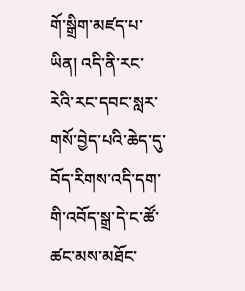གོ་སྒྲིག་མཛད་པ་ཡིན། འདི་ནི་རང་རེའི་རང་དབང་སླར་གསོ་བྱེད་པའི་ཆེད་དུ་བོད་རིགས་འདི་དག་གི་འབོད་སྒྲ་དེ་ང་ཚོ་ཚང་མས་མཐོང་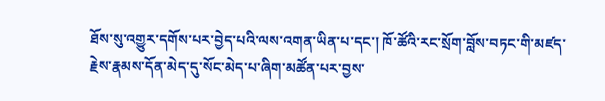ཐོས་སུ་འགྱུར་དགོས་པར་བྱེད་པའི་ལས་འགན་ཡིན་པ་དང་། ཁོ་ཚོའི་རང་སྲོག་བློས་བཏང་གི་མཛད་རྗེས་རྣམས་དོན་མེད་དུ་སོང་མེད་པ་ཞིག་མཚོན་པར་བྱས་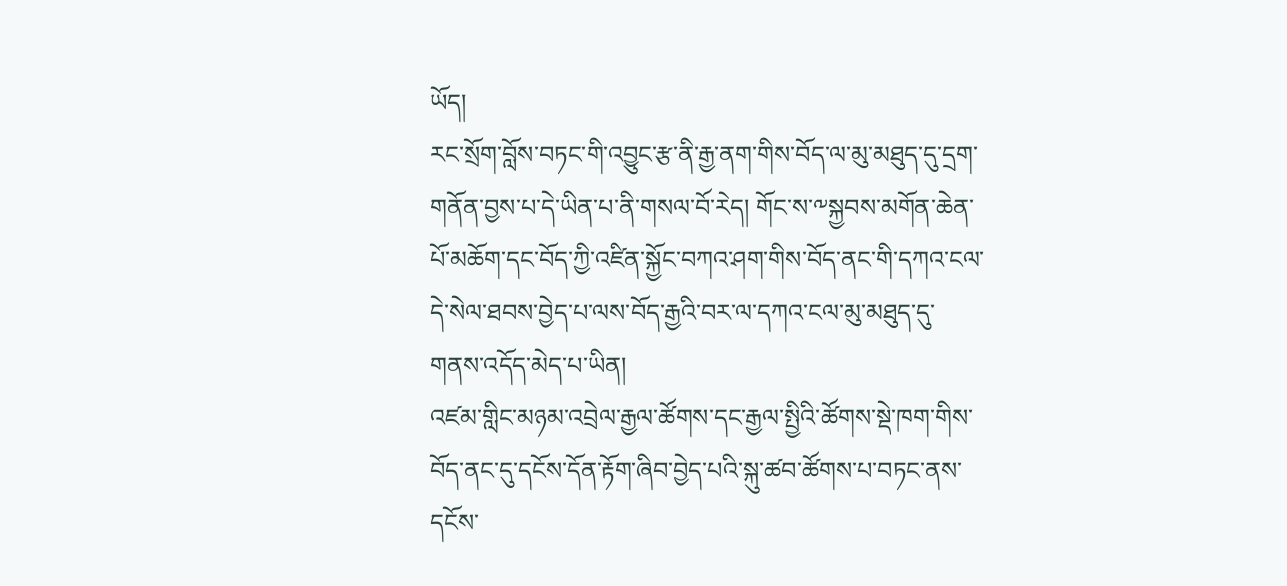ཡོད།
རང་སྲོག་བློས་བཏང་གི་འབྱུང་རྩ་ནི་རྒྱ་ནག་གིས་བོད་ལ་མུ་མཐུད་དུ་དྲག་གནོན་བྱས་པ་དེ་ཡིན་པ་ནི་གསལ་བོ་རེད། གོང་ས་༸སྐྱབས་མགོན་ཆེན་པོ་མཆོག་དང་བོད་ཀྱི་འཛིན་སྐྱོང་བཀའ་ཤག་གིས་བོད་ནང་གི་དཀའ་ངལ་དེ་སེལ་ཐབས་བྱེད་པ་ལས་བོད་རྒྱའི་བར་ལ་དཀའ་ངལ་མུ་མཐུད་དུ་གནས་འདོད་མེད་པ་ཡིན།
འཛམ་གླིང་མཉམ་འབྲེལ་རྒྱལ་ཚོགས་དང་རྒྱལ་སྤྱིའི་ཚོགས་སྡེ་ཁག་གིས་བོད་ནང་དུ་དངོས་དོན་རྟོག་ཞིབ་བྱེད་པའི་སྐུ་ཚབ་ཚོགས་པ་བཏང་ནས་དངོས་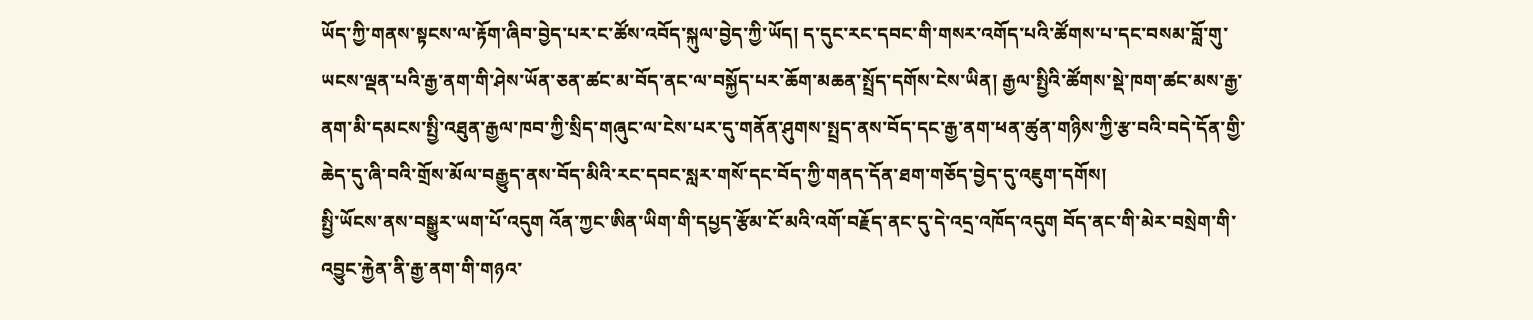ཡོད་ཀྱི་གནས་སྟངས་ལ་རྟོག་ཞིབ་བྱེད་པར་ང་ཚོས་འབོད་སྐུལ་བྱེད་ཀྱི་ཡོད། ད་དུང་རང་དབང་གི་གསར་འགོད་པའི་ཚོགས་པ་དང་བསམ་བློ་གུ་ཡངས་ལྡན་པའི་རྒྱ་ནག་གི་ཤེས་ཡོན་ཅན་ཚང་མ་བོད་ནང་ལ་བསྐྱོད་པར་ཆོག་མཆན་སྤྲོད་དགོས་ངེས་ཡིན། རྒྱལ་སྤྱིའི་ཚོགས་སྡེ་ཁག་ཚང་མས་རྒྱ་ནག་མི་དམངས་སྤྱི་འཐུན་རྒྱལ་ཁབ་ཀྱི་སྲིད་གཞུང་ལ་ངེས་པར་དུ་གནོན་ཤུགས་སྤྲད་ནས་བོད་དང་རྒྱ་ནག་ཕན་ཚུན་གཉིས་ཀྱི་རྩ་བའི་བདེ་དོན་གྱི་ཆེད་དུ་ཞི་བའི་གྲོས་མོལ་བརྒྱུད་ནས་བོད་མིའི་རང་དབང་སླར་གསོ་དང་བོད་ཀྱི་གནད་དོན་ཐག་གཅོད་བྱེད་དུ་འཇུག་དགོས།
སྤྱི་ཡོངས་ནས་བསྒྱུར་ཡག་པོ་འདུག འོན་ཀྱང་ཨིན་ཡིག་གི་དཔྱད་རྩོམ་ངོ་མའི་འགོ་བརྗོད་ནང་དུ་དེ་འདྲ་འཁོད་འདུག བོད་ནང་གི་མེར་བསྲེག་གི་འབྱུང་རྐྱེན་ནི་རྒྱ་ནག་གི་གཉའ་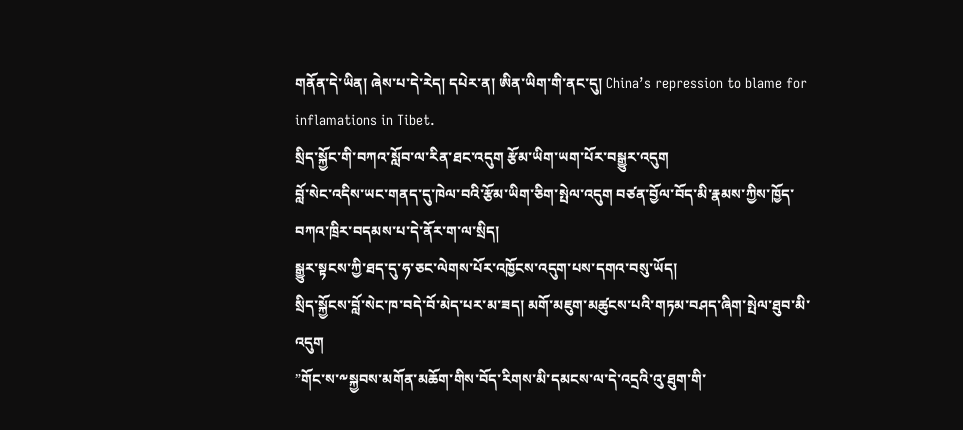གནོན་དེ་ཡིན། ཞེས་པ་དེ་རེད། དཔེར་ན། ཨིན་ཡིག་གི་ནང་དུ། China’s repression to blame for inflamations in Tibet.
སྲིད་སྐྱོང་གི་བཀའ་སློབ་ལ་རིན་ཐང་འདུག རྩོམ་ཡིག་ཡག་པོར་བསྒྱུར་འདུག
བློ་སེང་འདིས་ཡང་གནད་དུ་ཁེལ་བའི་རྩོམ་ཡིག་ཅིག་སྤེལ་འདུག བཙན་བྱོལ་བོད་མི་རྣམས་ཀྱིས་ཁྱོད་བཀའ་ཁྲིར་བདམས་པ་དེ་ནོར་ག་ལ་སྲིད།
སྒྱུར་སྟངས་ཀྱི་ཐད་དུ་ཧ་ཅང་ལེགས་པོར་འཁྱོངས་འདུག་པས་དགའ་བསུ་ཡོད།
སྲིད་སྐྱོངས་བློ་སེང་ཁ་བདེ་བོ་མེད་པར་མ་ཟད། མགོ་མཇུག་མཚུངས་པའི་གཏམ་བཤད་ཞིག་སྤེལ་ཐུབ་མི་འདུག
”གོང་ས་༸སྐྱབས་མགོན་མཆོག་གིས་བོད་རིགས་མི་དམངས་ལ་དེ་འདྲའི་འུ་ཐུག་གི་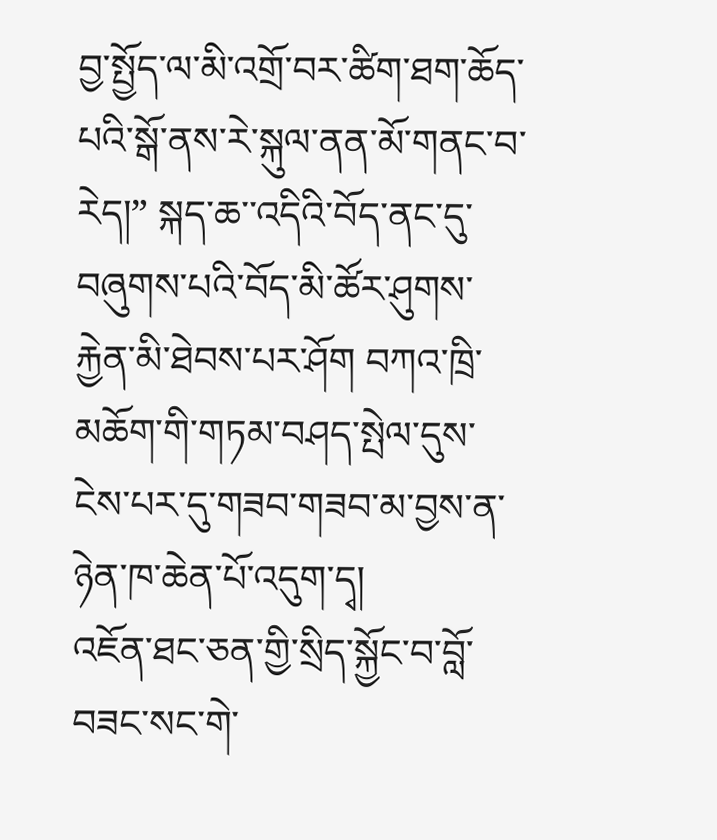བྱ་སྤྱོད་ལ་མི་འགྲོ་བར་ཚིག་ཐག་ཆོད་པའི་སྒོ་ནས་རེ་སྐུལ་ནན་མོ་གནང་བ་རེད།” སྐད་ཆ་་འདིའི་བོད་ནང་དུ་བཞུགས་པའི་བོད་མི་ཚོར་ཤུགས་རྐྱེན་མི་ཐེབས་པར་ཤོག བཀའ་ཁྲི་མཆོག་གི་གཏམ་བཤད་སྤེལ་དུས་ངེས་པར་དུ་གཟབ་གཟབ་མ་བྱས་ན་ཉེན་ཁ་ཆེན་པོ་འདུག་དྭ།
འཇོན་ཐང་ཅན་གྱི་སྲིད་སྐྱོང་བ་བློ་བཟང་སང་གེ་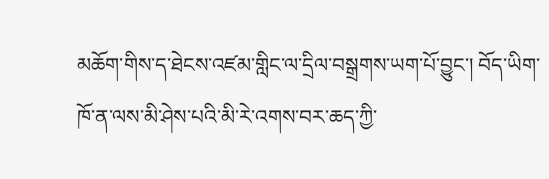མཆོག་གིས་ད་ཐེངས་འཛམ་གླིང་ལ་དྲིལ་བསྒྲགས་ཡག་པོ་བྱུང་། བོད་ཡིག་ཁོ་ན་ལས་མི་ཤེས་པའི་མི་རེ་འགས་བར་ཆད་ཀྱི་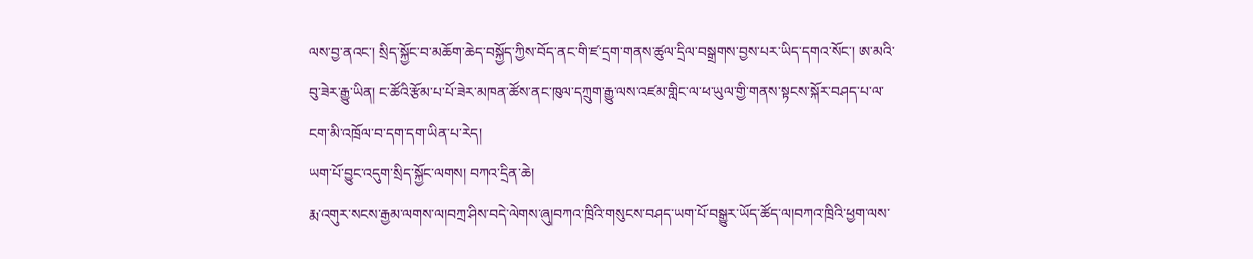ལས་བྱ་ནའང་། སྲིད་སྐྱོང་བ་མཆོག་ཆེད་བསྐྱོད་ཀྱིས་བོད་ནང་གི་ཛ་དྲག་གནས་ཚུལ་དྲིལ་བསྒྲགས་བྱས་པར་ཡིད་དགའ་སོང་། ཨ་མའི་བུ་ཟེར་རྒྱུ་ཡིན། ང་ཚོའི་རྩོམ་པ་པོ་ཟེར་མཁན་ཚོས་ནང་ཁུལ་དཀྲུག་རྒྱུ་ལས་འཛམ་གླིང་ལ་ཕ་ཡུལ་གྱི་གནས་སྟངས་སྐོར་བཤད་པ་ལ་ངག་མི་འཁྲོལ་བ་དག་དག་ཡིན་པ་རེད།
ཡག་པོ་བྱུང་འདུག་སྲིད་སྐྱོང་ལགས། བཀའ་དྲིན་ཆེ།
རྨ་འགུར་སངས་རྒྱམ་ལགས་ལ།བཀྲ་ཤིས་བདེ་ལེགས་ཞུ།བཀའ་ཁྲིའི་གསུངས་བཤད་ཡག་པོ་བསྒྱུར་ཡོད་ཚོད་ལ།བཀའ་ཁྲིའི་ཕྱག་ལས་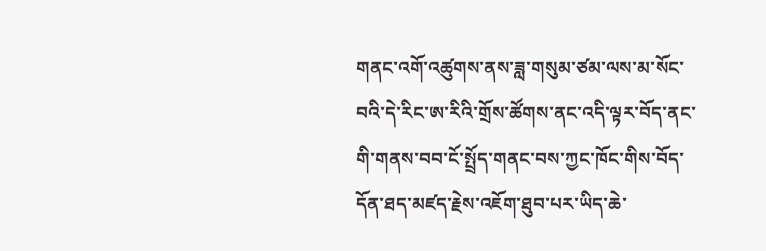གནང་འགོ་འཚུགས་ནས་ཟླ་གསུམ་ཙམ་ལས་མ་སོང་བའི་དེ་རིང་ཨ་རིའི་གྲོས་ཚོགས་ནང་འདི་ལྟར་བོད་ནང་གི་གནས་བབ་ངོ་སྤྲོད་གནང་བས་ཀྱང་ཁོང་གིས་བོད་དོན་ཐད་མཛད་རྗེས་འཇོག་ཐུབ་པར་ཡིད་ཆེ་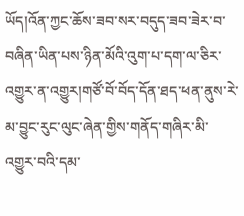ཡོད།འོན་ཀྱང་ཆོས་ཟབ་སར་བདུད་ཟབ་ཟེར་བ་བཞིན་ཡིན་པས་ཉིན་མོའི་འུག་པ་དག་ལ་ཅིར་འགྱུར་ན་འགྱུར།གཙོ་བོ་བོད་དོན་ཐད་ཕན་ནུས་རེ་མ་བྱུང་རུང་ལུང་ཞེན་གྱིས་གནོད་གཞིར་མི་འགྱུར་བའི་དམ་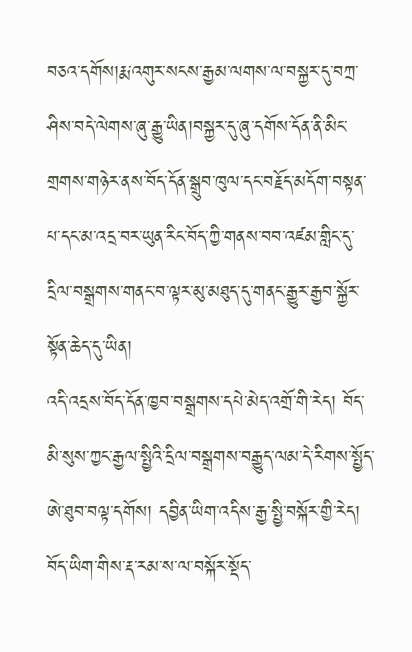བཅའ་དགོས།རྨ་འགུར་སངས་རྒྱམ་ལགས་ལ་བསྐྱར་དུ་བཀྲ་ཤིས་བདེ་ལེགས་ཞུ་རྒྱུ་ཡིན།བསྐྱར་དུ་ཞུ་དགོས་དོན་ནི་མིང་གྲགས་གཉེར་ནས་བོད་དོན་སྒྲུབ་ཁུལ་དང་བརྗོད་མདོག་བསྟན་པ་དང་མ་འདྲ་བར་ཡུན་རིང་བོད་ཀྱི་གནས་བབ་འཛམ་གླིང་དུ་དྲིལ་བསྒྲགས་གནང་བ་ལྟར་མུ་མཐུད་དུ་གནང་རྒྱུར་རྒྱབ་སྐྱོར་སྟོན་ཆེད་དུ་ཡིན།
འདི་འདྲས་བོད་དོན་ཁྱབ་བསྒྲགས་དཔེ་མེད་འགྲོ་གི་རེད། བོད་མི་སུས་ཀྱང་རྒྱལ་སྤྱིའི་དྲིལ་བསྒྲགས་བརྒྱུད་ལམ་དེ་རིགས་སྤྱོད་ཨེ་ཐུབ་བལྟ་དགོས། དབྱིན་ཡིག་འདིས་རྒྱ་སྤྱི་བསྐོར་གྱི་རེད། བོད་ཡིག་གིས་རྡ་རམ་ས་ལ་བསྐོར་སྡོད་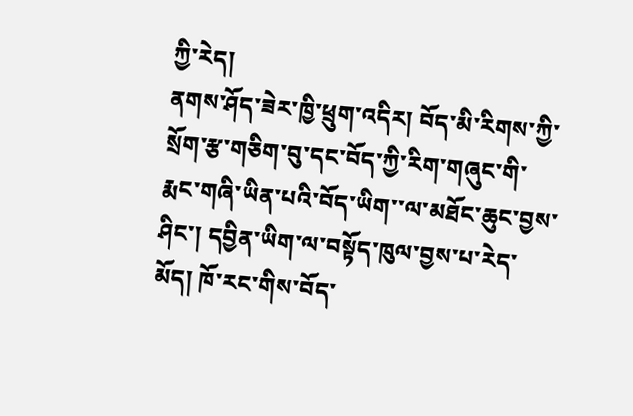ཀྱི་རེད།
ནགས་ཤོད་ཟེར་ཁྱི་ཕྲུག་འདིར། བོད་མི་རིགས་ཀྱི་སྲོག་རྩ་གཅིག་བུ་དང་བོད་ཀྱི་རིག་གཞུང་གི་རྨང་གཞི་ཡིན་པའི་བོད་ཡིག་་ལ་མཐོང་ཆུང་བྱས་ཤིང་། དབྱིན་ཡིག་ལ་བསྟོད་ཁུལ་བྱས་པ་རེད་མོད། ཁོ་རང་གིས་བོད་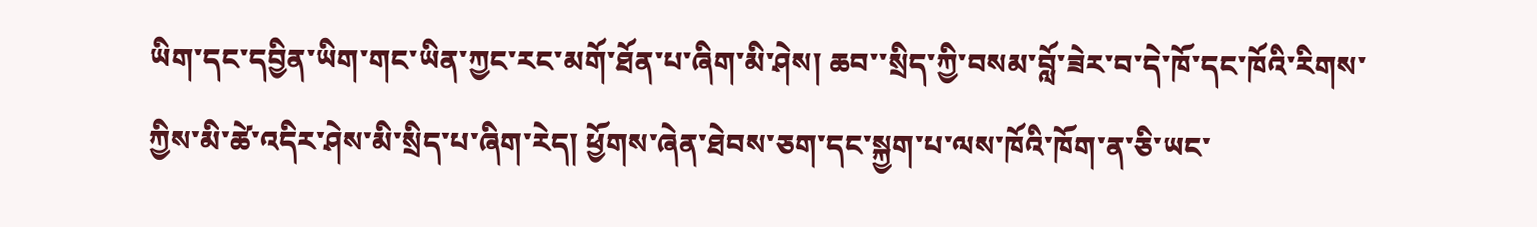ཡིག་དང་དབྱིན་ཡིག་གང་ཡིན་ཀྱང་རང་མགོ་ཐོན་པ་ཞིག་མི་ཤེས། ཆབ་་སྲིད་ཀྱི་བསམ་བློ་ཟེར་བ་དེ་ཁོ་དང་ཁོའི་རིགས་ཀྱིས་མི་ཚེ་འདིར་ཤེས་མི་སྲིད་པ་ཞིག་རེད། ཕྱོགས་ཞེན་ཐེབས་ཅག་དང་སྐྱག་པ་ལས་ཁོའི་ཁོག་ན་ཅི་ཡང་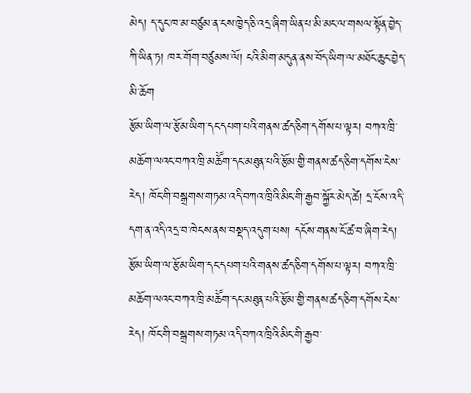མེད། ད་དུང་ཁ་མ་བཙུམ་ན་ངས་ཁྱེད་ཅི་འདྲ་ཞིག་ཡིན་པ་མི་མང་ལ་གསལ་སྟོན་བྱེད་ཀི་ཡིན་ཏ། ཁར་གོག་བཙུམས་ལོ། ངའི་མིག་མདུན་ནས་བོད་ཡིག་ལ་མཐོང་ཆུང་བྱེད་མི་ཆོག
རྩོམ་ཡིག་ལ་རྩོམ་ཡིག་དང་དཔག་པའི་གནས་ཚད་ཅིག་དགོས་པ་ལྟར། བཀའ་ཁྲི་མཆོག་ལའང་བཀའ་ཁྲི་མཆཽག་དང་མཐུན་པའི་རྩོམ་གྱི་གནས་ཚད་ཅིག་དགོས་ངེས་རེད། ཁོང་གི་བསྒྲགས་གཏམ་འདི་བཀའ་ཁྲིའི་མིང་གི་རྒྱབ་སྐྱོར་མེད་ཚེ། དྲ་ངོས་འདི་དག་ན་འདི་འདྲ་བ་ཁེངས་ནས་བསྡད་འདུག་པས། དངོས་གནས་ངོ་ཚ་བ་ཞིག་རེད།
རྩོམ་ཡིག་ལ་རྩོམ་ཡིག་དང་དཔག་པའི་གནས་ཚད་ཅིག་དགོས་པ་ལྟར། བཀའ་ཁྲི་མཆོག་ལའང་བཀའ་ཁྲི་མཆཽག་དང་མཐུན་པའི་རྩོམ་གྱི་གནས་ཚད་ཅིག་དགོས་ངེས་རེད། ཁོང་གི་བསྒྲགས་གཏམ་འདི་བཀའ་ཁྲིའི་མིང་གི་རྒྱབ་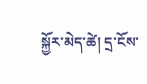སྐྱོར་མེད་ཚེ། དྲ་ངོས་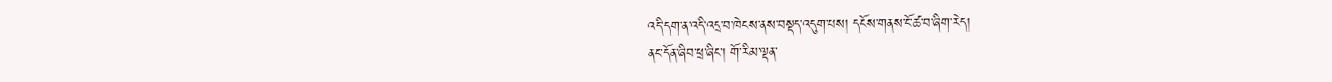འདི་དག་ན་འདི་འདྲ་བ་ཁེངས་ནས་བསྡད་འདུག་པས། དངོས་གནས་ངོ་ཚ་བ་ཞིག་རེད།
ནང་དོན་ཞིབ་ཕྲ་ཞིང་། གོ་རིམ་ལྡན་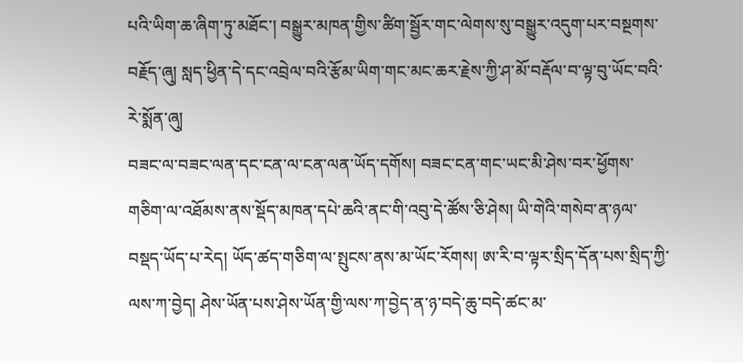པའི་ཡིག་ཆ་ཞིག་ཏུ་མཐོང་། བསྒྱུར་མཁན་གྱིས་ཚིག་སྦྱོར་གང་ལེགས་སུ་བསྒྱུར་འདུག་པར་བསྔགས་བརྗོད་ཞུ། སླད་ཕྱིན་དེ་དང་འབྲེལ་བའི་རྩོམ་ཡིག་གང་མང་ཆར་རྗེས་ཀྱི་ཤ་མོ་བརྡོལ་བ་ལྟ་བུ་ཡོང་བའི་རེ་སྨོན་ཞུ།
བཟང་ལ་བཟང་ལན་དང་ངན་ལ་ངན་ལན་ཡོད་དགོས། བཟང་ངན་གང་ཡང་མི་ཤེས་བར་ཕྱོགས་གཅིག་ལ་འཐོམས་ནས་སྡོད་མཁན་དཔེ་ཆའི་ནང་གི་འབུ་དེ་ཚོས་ཅི་ཤེས། ཡི་གེའི་གསེབ་ན་ཉལ་བསྡད་ཡོད་པ་རེད། ཡོད་ཚད་གཅིག་ལ་སྤུངས་ནས་མ་ཡོང་རོགས། ཨ་རི་བ་ལྟར་སྲིད་དོན་པས་སྲིད་ཀྱི་ལས་ཀ་བྱེད། ཤེས་ཡོན་པས་ཤེས་ཡོན་གྱི་ལས་ཀ་བྱེད་ན་ཉ་བདེ་ཆུ་བདེ་ཚང་མ་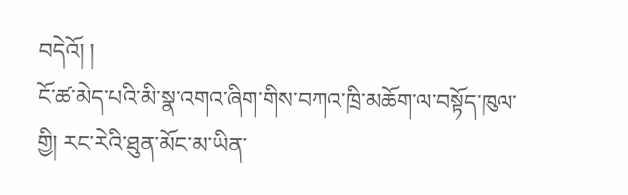བདེའོ། །
ངོ་ཚ་མེད་པའི་མི་སྣ་འགའ་ཞིག་གིས་བཀའ་ཁྲི་མཆོག་ལ་བསྟོད་ཁུལ་གྱི། རང་རེའི་ཐུན་མོང་མ་ཡིན་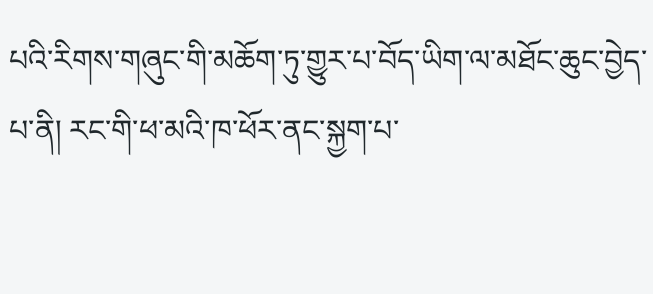པའི་རིགས་གཞུང་གི་མཆོག་ཏུ་གྱུར་པ་བོད་ཡིག་ལ་མཐོང་ཆུང་བྱེད་པ་ནི། རང་གི་ཕ་མའི་ཁ་ཕོར་ནང་སྐྱག་པ་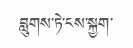བླུགས་ཏེ་ངས་སྐྱག་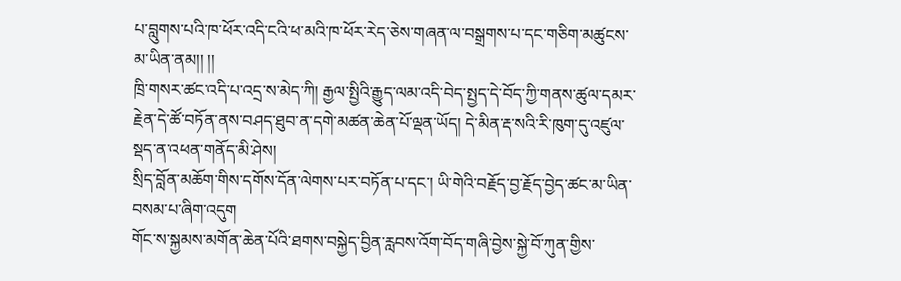པ་བླུགས་པའི་ཁ་ཕོར་འདི་ངའི་ཕ་མའི་ཁ་ཕོར་རེད་ཅེས་གཞན་ལ་བསྒྲགས་པ་དང་གཅིག་མཚུངས་མ་ཡིན་ནམ།། །།
ཁྲི་གསར་ཚང་འདི་པ་འདྲ་ས་མེད་ཀི། རྒྱལ་སྤྱིའི་རྒྱུད་ལམ་འདི་བེད་སྤྱད་དེ་བོད་ཀྱི་གནས་ཚུལ་དམར་རྗེན་དེ་ཚོ་བཏོན་ནས་བཤད་ཐུབ་ན་དགེ་མཚན་ཆེན་པོ་ལྡན་ཡོད། དེ་མིན་རྡ་སའི་རི་ཁུག་དུ་འཛུལ་སྡད་ན་འཕན་གནོད་མི་ཤེས།
སྲིད་བློན་མཆོག་གིས་དགོས་དོན་ལེགས་པར་བཏོན་པ་དང་། ཡི་གེའི་བརྗོད་བྱ་རྗོད་བྱེད་ཚང་མ་ཡིན་བསམ་པ་ཞིག་འདུག
གོང་ས་སྐྱམས་མགོན་ཆེན་པོའི་ཐགས་བསྐྱེད་བྱིན་རླབས་འོག་བོད་གཞི་བྱེས་སྐྱེ་བོ་ཀུན་གྱིས་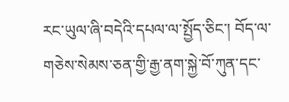རང་ཡུལ་ཞི་བདེའི་དཔལ་ལ་སྤྱོད་ཅིང་། བོད་ལ་གཅེས་སེམས་ཅན་གྱི་རྒྱ་ནག་སྐྱེ་བོ་ཀུན་དང་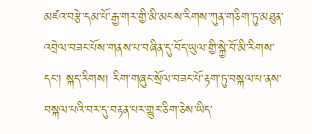མཛའ་བརྩེ་དམ་པོ་རྒྱ་གར་གྱི་མི་མངས་རིགས་ཀུན་གཅིག་ཏུ་མཐུན་འབྲེལ་བཟང་པོས་གནས་པ་བཞིན་དུ་བོད་ཡུལ་གྱི་སྐྱེ་བོ་མི་རིགས་དང་། སྐད་རིགས། རིག་གཞུང་སྲོལ་བཟང་པོ་རྟག་ཏུ་བསྐལ་པ་ནས་བསྐལ་པའི་བར་དུ་བརྟན་པར་གྱུར་ཅིག་ཅེས་ཡིད་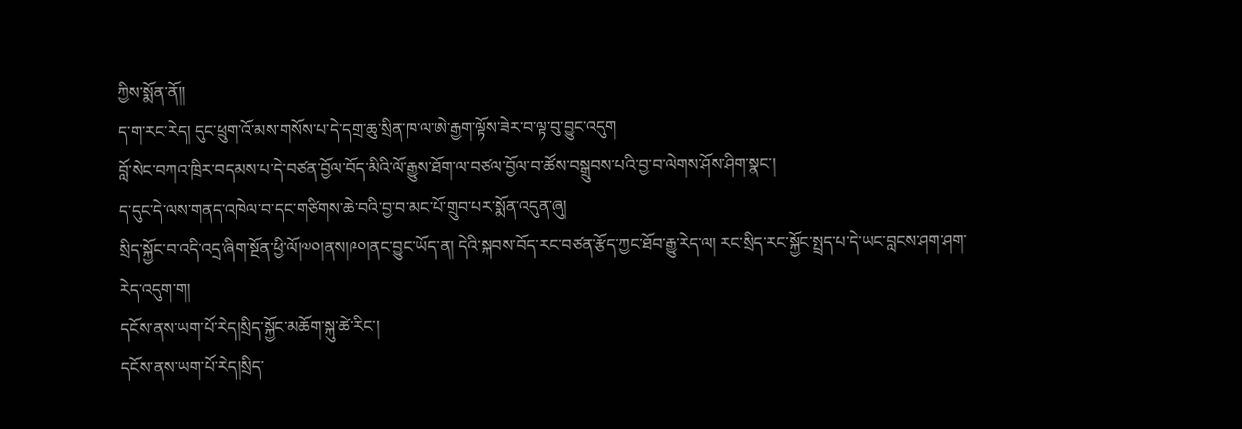ཀྱིས་སྨོན་ནོ།།
ད་ག་རང་རེད། དུང་ཕྲུག་འོ་མས་གསོས་པ་དེ་དགྲ་ཆུ་སྲིན་ཁ་ལ་ཨེ་རྒྱག་ལྟོས་ཟེར་བ་ལྟ་བུ་བྱུང་འདུག
བློ་སེང་བཀའ་ཁྲིར་བདམས་པ་དེ་བཙན་བྱོལ་བོད་མིའི་ལོ་རྒྱུས་ཐོག་ལ་བཙལ་བྱོལ་བ་ཚོས་བསྒྲུབས་པའི་བྱ་བ་ལེགས་ཤོས་ཤིག་སྣང་།
ད་དུང་དེ་ལས་གནད་འཁེལ་བ་དང་གཙིགས་ཆེ་བའི་བྱ་བ་མང་པོ་གྲུབ་པར་སྨོན་འདུན་ཞུ།
སྲིད་སྐྱོང་བ་འདི་འདྲ་ཞིག་སྔོན་ཕྱི་ལོ།༧༠།ནས།༩༠།ནང་བྱུང་ཡོད་ན། དེའི་སྐབས་བོད་རང་བཙན་རྩོད་ཀྱང་ཐོབ་རྒྱུ་རེད་ལ། རང་སྲིད་རང་སྐྱོང་སྤྲད་པ་དེ་ཡང་བླངས་ཤག་ཤག་རེད་འདུག་ག།
དངོས་ནས་ཡག་པོ་རེད།སྲིད་སྐྱོང་མཆོག་སྐུ་ཚེ་རིང་།
དངོས་ནས་ཡག་པོ་རེད།སྲིད་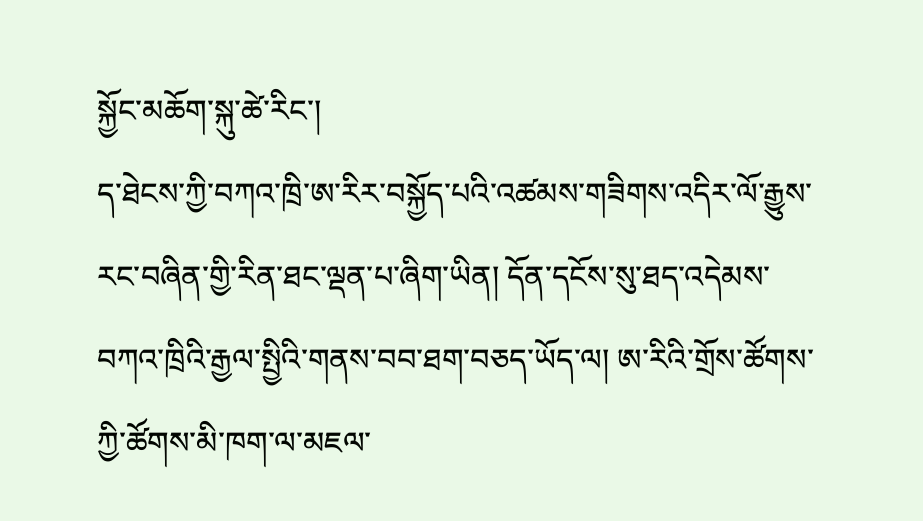སྐྱོང་མཆོག་སྐུ་ཚེ་རིང་།
ད་ཐེངས་ཀྱི་བཀའ་ཁྲི་ཨ་རིར་བསྐྱོད་པའི་འཚམས་གཟིགས་འདིར་ལོ་རྒྱུས་རང་བཞིན་གྱི་རིན་ཐང་ལྡན་པ་ཞིག་ཡིན། དོན་དངོས་སུ་ཐད་འདེམས་བཀའ་ཁྲིའི་རྒྱལ་སྤྱིའི་གནས་བབ་ཐག་བཅད་ཡོད་ལ། ཨ་རིའི་གྲོས་ཚོགས་ཀྱི་ཚོགས་མི་ཁག་ལ་མཇལ་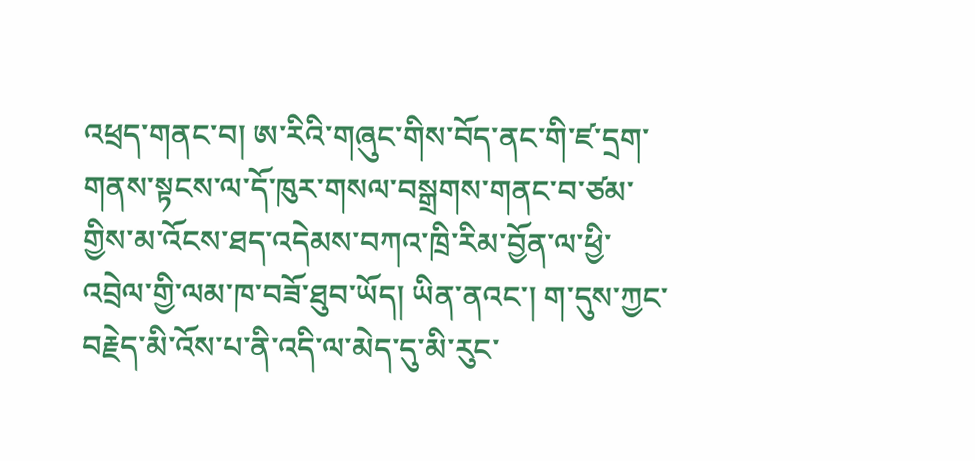འཕྲད་གནང་བ། ཨ་རིའི་གཞུང་གིས་བོད་ནང་གི་ཛ་དྲག་གནས་སྟངས་ལ་དོ་ཁུར་གསལ་བསྒྲགས་གནང་བ་ཙམ་གྱིས་མ་འོངས་ཐད་འདེམས་བཀའ་ཁྲི་རིམ་བྱོན་ལ་ཕྱི་འབྲེལ་གྱི་ལམ་ཁ་བཟོ་ཐུབ་ཡོད། ཡིན་ནའང་། ག་དུས་ཀྱང་བརྗེད་མི་འོས་པ་ནི་འདི་ལ་མེད་དུ་མི་རུང་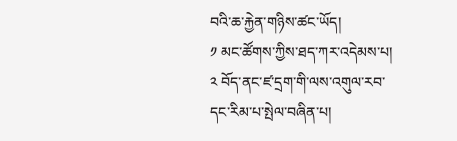བའི་ཆ་རྐྱེན་གཉིས་ཚང་ཡོད།
༡ མང་ཚོགས་ཀྱིས་ཐད་ཀར་འདེམས་པ། ༢ བོད་ནང་ཛ་དྲག་གི་ལས་འགུལ་རབ་དང་རིམ་པ་སྤེལ་བཞིན་པ།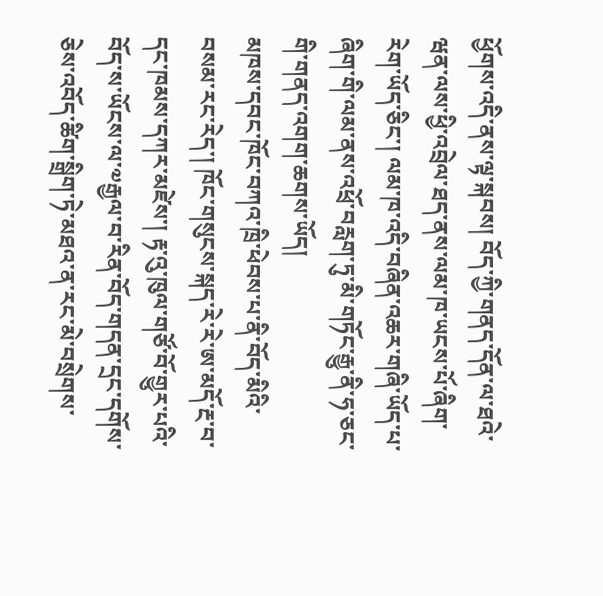ཕྱོགས་འདི་ནས་ལྟ་སྐབས། བོད་ཀྱི་གནད་དོན་ལ་ཐའེ་ཝན་ལས་ཕྱི་འབྲེལ་ཐད་ནས་ལམ་ཁ་ཡངས་པོ་ཞིག་རེག་ཡོད་ཅིང་། ལམ་ཁ་འདི་བཞིན་འཆར་གཞི་ཡོད་པ་ཞིག་གི་ལམ་ནས་འཕྲོ་བརླག་ཏུ་མི་གཏོང་རྒྱུ་ནི་ཧ་ཅང་གི་གནད་འགག་ཆགས་ཡོད།
མཁས་དབང་ཁོང་བཀའ་ཁྲི་ཕེབས་པ་ནི་བོད་མིའི་བསམ་རང་རེད་། ཁོང་གསུངས་སྐད་རེ་རེ་ཨ་མདོ་རྔ་བ་དང་ཁམས་དཀར་མཛེས་། རྟ་འུ་ཁུལ་གཙོ་བོ་གྱུར་པའི་བོད་ས་ཡོངས་ལ་༧རྒྱལ་བ་རིན་བོད་གདན་དྲང་དགོས་ཅེས་འབོད་ཚིག་སྒྲིག་ཏེ་མཐའ་ན་རང་མེ་བསྲེགས་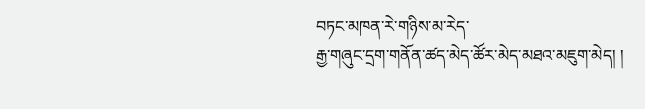བཏང་མཁན་རེ་གཉིས་མ་རེད་
རྒྱ་གཞུང་དྲག་གནོན་ཚད་མེད་ཚོར་མེད་མཐའ་མཇུག་མེད། །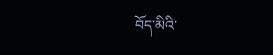བོད་མིའི་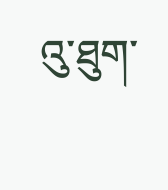འུ་ཐུག་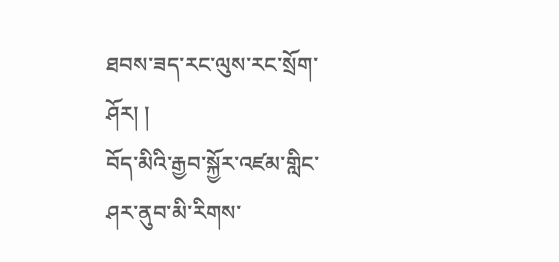ཐབས་ཟད་རང་ལུས་རང་སྲོག་ཤོར། །
བོད་མིའི་རྒྱབ་སྐྱོར་འཛམ་གླིང་ཤར་ནུབ་མི་རིགས་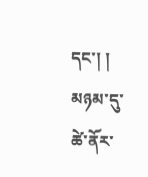དང་། །
མཉམ་དུ་ཚེ་ནོར་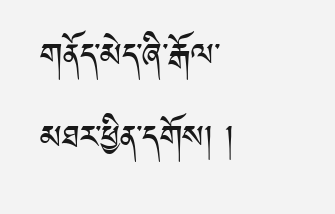གནོད་མེད་ཞི་རྒོལ་མཐར་ཕྱིན་དགོས། །